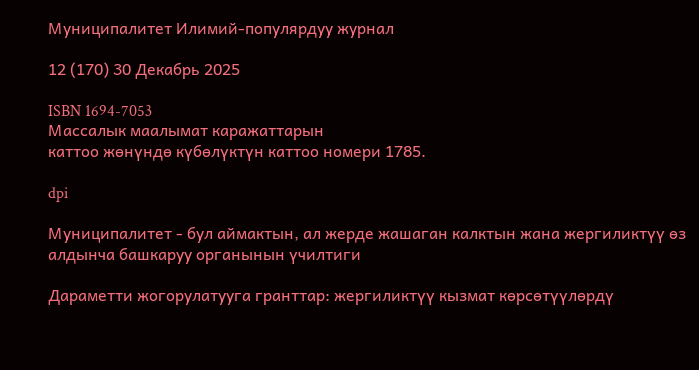Муниципалитет Илимий-популярдуу журнал

12 (170) 30 Декабрь 2025

ISBN 1694-7053
Массалык маалымат каражаттарын
каттоо жөнүндө күбөлүктүн каттоо номери 1785.

dpi

Муниципалитет - бул аймактын, ал жерде жашаган калктын жана жергиликтүү өз алдынча башкаруу органынын үчилтиги

Дараметти жогорулатууга гранттар: жергиликтүү кызмат көрсөтүүлөрдү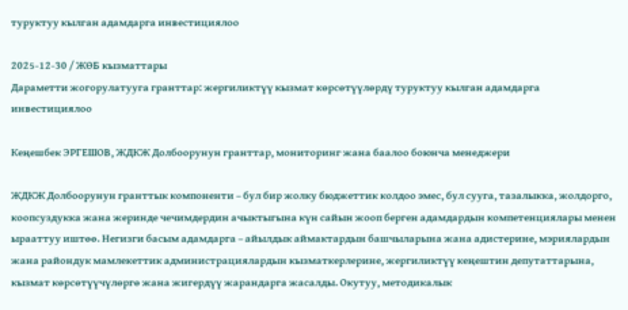туруктуу кылган адамдарга инвестициялоо

2025-12-30 / ЖӨБ кызматтары
Дараметти жогорулатууга гранттар: жергиликтүү кызмат көрсөтүүлөрдү туруктуу кылган адамдарга инвестициялоо

Кеңешбек ЭРГЕШОВ, ЖДКЖ Долбоорунун гранттар, мониторинг жана баалоо боюнча менеджери

ЖДКЖ Долбоорунун гранттык компоненти – бул бир жолку бюджеттик колдоо эмес, бул сууга, тазалыкка, жолдорго, коопсуздукка жана жеринде чечимдердин ачыктыгына күн сайын жооп берген адамдардын компетенциялары менен ырааттуу иштөө. Негизги басым адамдарга – айылдык аймактардын башчыларына жана адистерине, мэриялардын жана райондук мамлекеттик администрациялардын кызматкерлерине, жергиликтүү кеңештин депутаттарына, кызмат көрсөтүүчүлөргө жана жигердүү жарандарга жасалды. Окутуу, методикалык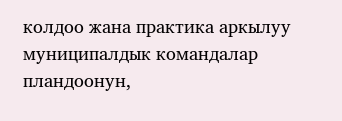колдоо жана практика аркылуу муниципалдык командалар пландоонун,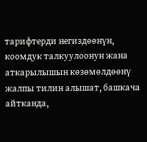тарифтерди негиздөөнүн, коомдук талкуулоонун жана аткарылышын көзөмөлдөөнү жалпы тилин алышат, башкача айтканда,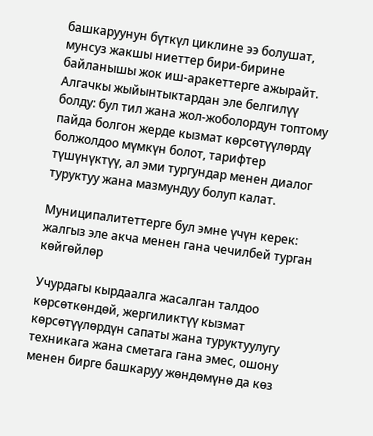башкаруунун бүткүл циклине ээ болушат, мунсуз жакшы ниеттер бири-бирине байланышы жок иш-аракеттерге ажырайт. Алгачкы жыйынтыктардан эле белгилүү болду: бул тил жана жол-жоболордун топтому пайда болгон жерде кызмат көрсөтүүлөрдү болжолдоо мүмкүн болот, тарифтер түшүнүктүү, ал эми тургундар менен диалог туруктуу жана мазмундуу болуп калат.

Муниципалитеттерге бул эмне үчүн керек: жалгыз эле акча менен гана чечилбей турган көйгөйлөр

Учурдагы кырдаалга жасалган талдоо көрсөткөндөй, жергиликтүү кызмат көрсөтүүлөрдүн сапаты жана туруктуулугу техникага жана сметага гана эмес, ошону менен бирге башкаруу жөндөмүнө да көз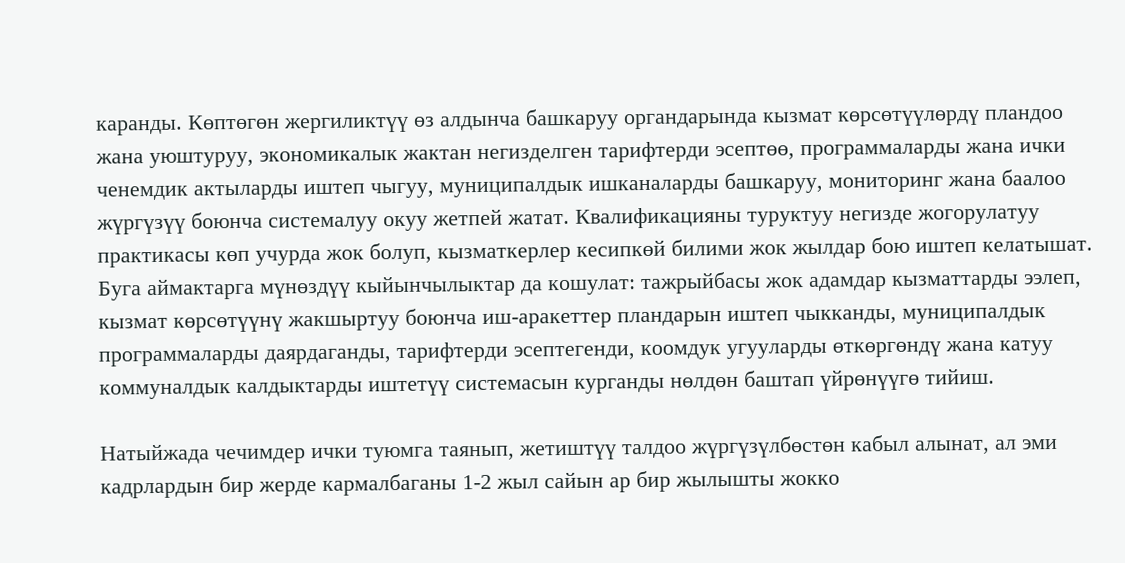каранды. Көптөгөн жергиликтүү өз алдынча башкаруу органдарында кызмат көрсөтүүлөрдү пландоо жана уюштуруу, экономикалык жактан негизделген тарифтерди эсептөө, программаларды жана ички ченемдик актыларды иштеп чыгуу, муниципалдык ишканаларды башкаруу, мониторинг жана баалоо жүргүзүү боюнча системалуу окуу жетпей жатат. Квалификацияны туруктуу негизде жогорулатуу практикасы көп учурда жок болуп, кызматкерлер кесипкөй билими жок жылдар бою иштеп келатышат. Буга аймактарга мүнөздүү кыйынчылыктар да кошулат: тажрыйбасы жок адамдар кызматтарды ээлеп, кызмат көрсөтүүнү жакшыртуу боюнча иш-аракеттер пландарын иштеп чыкканды, муниципалдык программаларды даярдаганды, тарифтерди эсептегенди, коомдук угууларды өткөргөндү жана катуу коммуналдык калдыктарды иштетүү системасын курганды нөлдөн баштап үйрөнүүгө тийиш.

Натыйжада чечимдер ички туюмга таянып, жетиштүү талдоо жүргүзүлбөстөн кабыл алынат, ал эми кадрлардын бир жерде кармалбаганы 1-2 жыл сайын ар бир жылышты жокко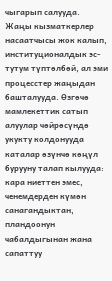чыгарып салууда. Жаңы кызматкерлер насаатчысы жок калып, институционалдык эс-тутум түптөлбөй, ал эми процесстер жаңыдан башталууда. Өзгөчө мамлекеттик сатып алуулар чөйрөсүндө укукту колдонууда каталар өзүнчө көңүл бурууну талап кылууда: кара ниеттен эмес, ченемдерден күмөн санагандыктан, пландоонун чабалдыгынан жана сапаттуу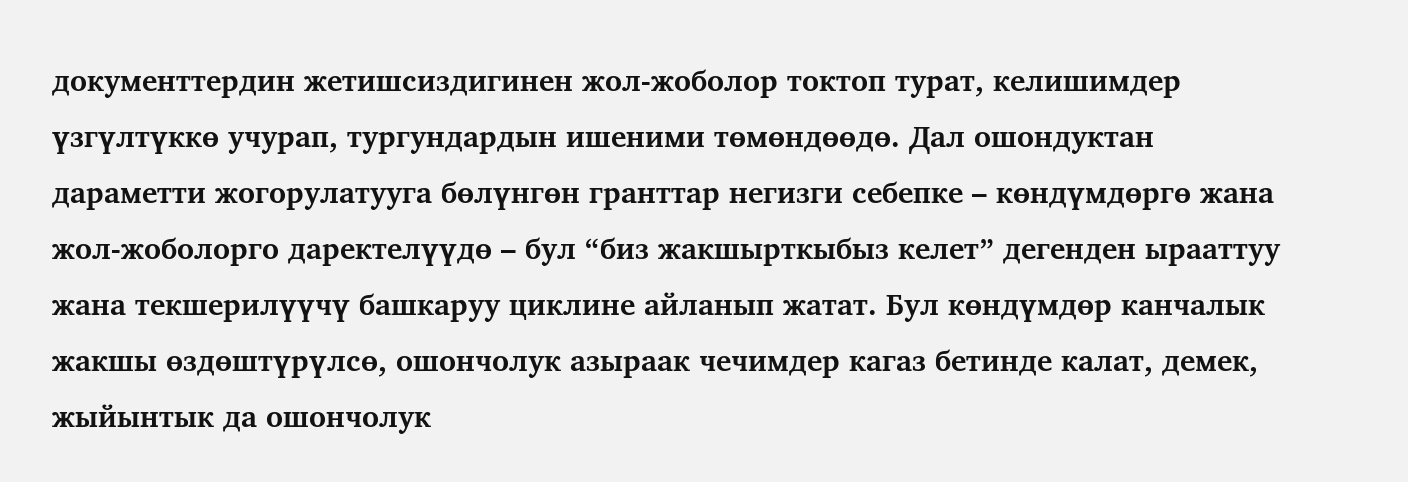документтердин жетишсиздигинен жол-жоболор токтоп турат, келишимдер үзгүлтүккө учурап, тургундардын ишеними төмөндөөдө. Дал ошондуктан дараметти жогорулатууга бөлүнгөн гранттар негизги себепке – көндүмдөргө жана жол-жоболорго даректелүүдө – бул “биз жакшырткыбыз келет” дегенден ырааттуу жана текшерилүүчү башкаруу циклине айланып жатат. Бул көндүмдөр канчалык жакшы өздөштүрүлсө, ошончолук азыраак чечимдер кагаз бетинде калат, демек, жыйынтык да ошончолук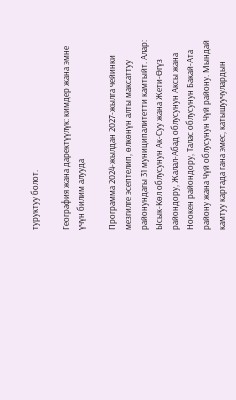туруктуу болот.

География жана даректүүлүк: кимдер жана эмне үчүн билим алууда

Программа 2024-жылдан 2027-жылга чейинки мезгилге эсептелип, өлкөнүн алты максаттуу районундагы 31 муниципалитетти камтыйт. Алар: Ысык-Көл облусунун Ак-Суу жана Жети-Өгүз райондору, Жалал-Абад облусунун Аксы жана Ноокен райондору, Талас облусунун Бакай-Ата району жана Чүй облусунун Чүй району. Мындай камтуу картада гана эмес, катышуучулардын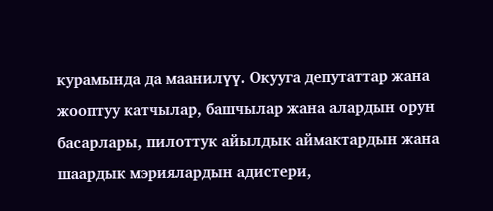курамында да маанилүү. Окууга депутаттар жана жооптуу катчылар, башчылар жана алардын орун басарлары, пилоттук айылдык аймактардын жана шаардык мэриялардын адистери,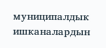муниципалдык ишканалардын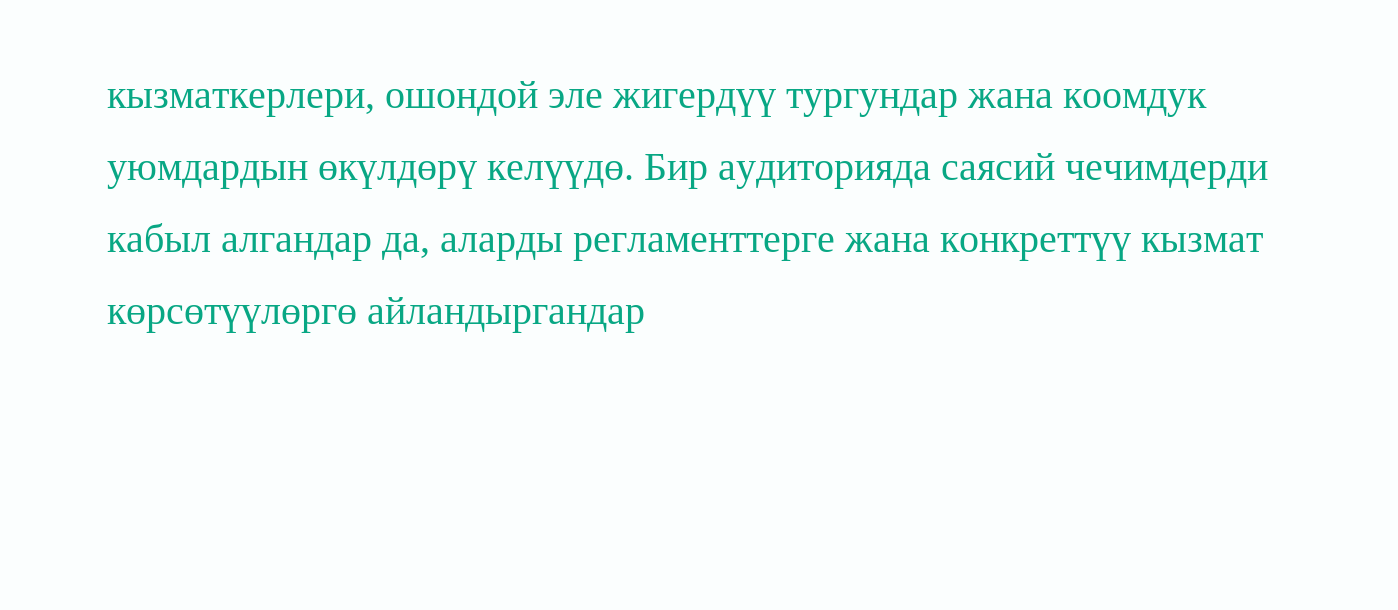кызматкерлери, ошондой эле жигердүү тургундар жана коомдук уюмдардын өкүлдөрү келүүдө. Бир аудиторияда саясий чечимдерди кабыл алгандар да, аларды регламенттерге жана конкреттүү кызмат көрсөтүүлөргө айландыргандар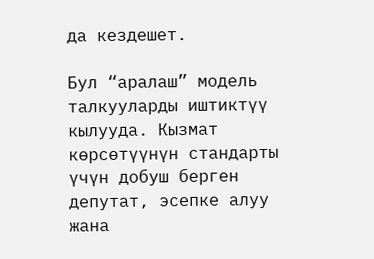да кездешет.

Бул “аралаш” модель талкууларды иштиктүү кылууда. Кызмат көрсөтүүнүн стандарты үчүн добуш берген депутат, эсепке алуу жана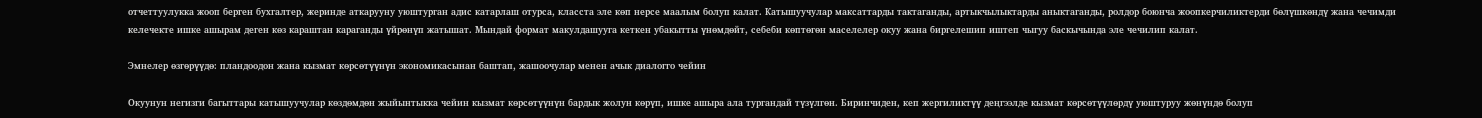отчеттуулукка жооп берген бухгалтер, жеринде аткарууну уюштурган адис катарлаш отурса, класста эле көп нерсе маалым болуп калат. Катышуучулар максаттарды тактаганды, артыкчылыктарды аныктаганды, ролдор боюнча жоопкерчиликтерди бөлүшкөндү жана чечимди келечекте ишке ашырам деген көз караштан караганды үйрөнүп жатышат. Мындай формат макулдашууга кеткен убакытты үнөмдөйт, себеби көптөгөн маселелер окуу жана биргелешип иштеп чыгуу баскычында эле чечилип калат.

Эмнелер өзгөрүүдө: пландоодон жана кызмат көрсөтүүнүн экономикасынан баштап, жашоочулар менен ачык диалогго чейин

Окуунун негизги багыттары катышуучулар көздөмдөн жыйынтыкка чейин кызмат көрсөтүүнүн бардык жолун көрүп, ишке ашыра ала тургандай түзүлгөн. Биринчиден, кеп жергиликтүү деңгээлде кызмат көрсөтүүлөрдү уюштуруу жөнүндө болуп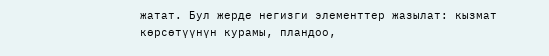жатат. Бул жерде негизги элементтер жазылат: кызмат көрсөтүүнүн курамы, пландоо,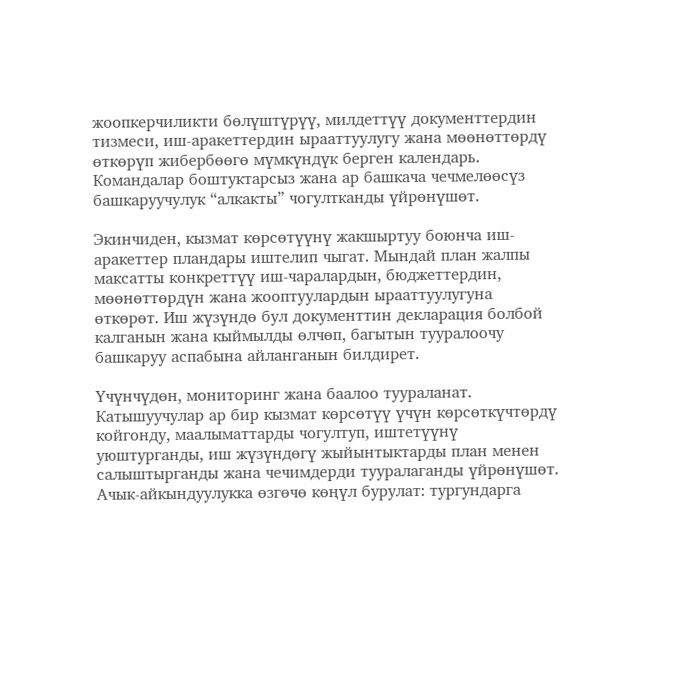жоопкерчиликти бөлүштүрүү, милдеттүү документтердин тизмеси, иш-аракеттердин ырааттуулугу жана мөөнөттөрдү өткөрүп жибербөөгө мүмкүндүк берген календарь. Командалар боштуктарсыз жана ар башкача чечмелөөсүз башкаруучулук “алкакты” чогултканды үйрөнүшөт.

Экинчиден, кызмат көрсөтүүнү жакшыртуу боюнча иш-аракеттер пландары иштелип чыгат. Мындай план жалпы максатты конкреттүү иш-чаралардын, бюджеттердин, мөөнөттөрдүн жана жооптуулардын ырааттуулугуна өткөрөт. Иш жүзүндө бул документтин декларация болбой калганын жана кыймылды өлчөп, багытын тууралоочу башкаруу аспабына айланганын билдирет.

Үчүнчүдөн, мониторинг жана баалоо туураланат. Катышуучулар ар бир кызмат көрсөтүү үчүн көрсөткүчтөрдү койгонду, маалыматтарды чогултуп, иштетүүнү уюштурганды, иш жүзүндөгү жыйынтыктарды план менен салыштырганды жана чечимдерди тууралаганды үйрөнүшөт. Ачык-айкындуулукка өзгөчө көңүл бурулат: тургундарга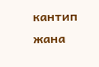кантип жана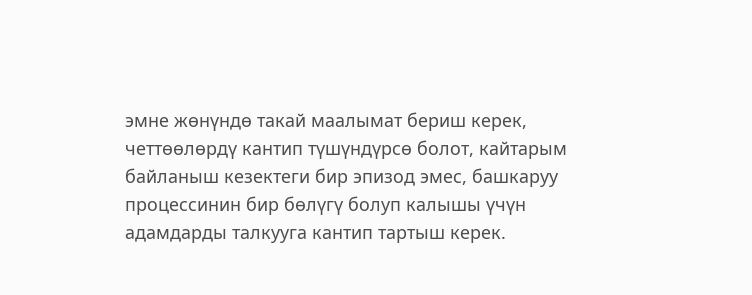эмне жөнүндө такай маалымат бериш керек, четтөөлөрдү кантип түшүндүрсө болот, кайтарым байланыш кезектеги бир эпизод эмес, башкаруу процессинин бир бөлүгү болуп калышы үчүн адамдарды талкууга кантип тартыш керек.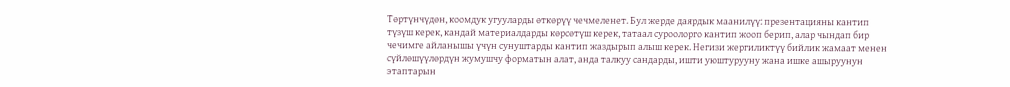Төртүнчүдөн, коомдук угууларды өткөрүү чечмеленет. Бул жерде даярдык маанилүү: презентацияны кантип түзүш керек, кандай материалдарды көрсөтүш керек, татаал суроолорго кантип жооп берип, алар чындап бир чечимге айланышы үчүн сунуштарды кантип жаздырып алыш керек. Негизи жергиликтүү бийлик жамаат менен сүйлөшүүлөрдүн жумушчу форматын алат, анда талкуу сандарды, ишти уюштурууну жана ишке ашыруунун этаптарын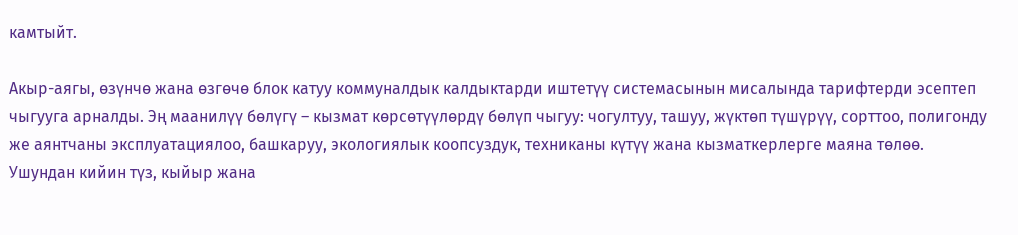камтыйт.

Акыр-аягы, өзүнчө жана өзгөчө блок катуу коммуналдык калдыктарди иштетүү системасынын мисалында тарифтерди эсептеп чыгууга арналды. Эң маанилүү бөлүгү – кызмат көрсөтүүлөрдү бөлүп чыгуу: чогултуу, ташуу, жүктөп түшүрүү, сорттоо, полигонду же аянтчаны эксплуатациялоо, башкаруу, экологиялык коопсуздук, техниканы күтүү жана кызматкерлерге маяна төлөө. Ушундан кийин түз, кыйыр жана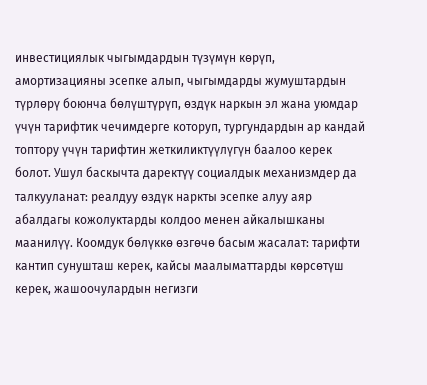инвестициялык чыгымдардын түзүмүн көрүп, амортизацияны эсепке алып, чыгымдарды жумуштардын түрлөрү боюнча бөлүштүрүп, өздүк наркын эл жана уюмдар үчүн тарифтик чечимдерге которуп, тургундардын ар кандай топтору үчүн тарифтин жеткиликтүүлүгүн баалоо керек болот. Ушул баскычта даректүү социалдык механизмдер да талкууланат: реалдуу өздүк наркты эсепке алуу аяр абалдагы кожолуктарды колдоо менен айкалышканы маанилүү. Коомдук бөлүккө өзгөчө басым жасалат: тарифти кантип сунушташ керек, кайсы маалыматтарды көрсөтүш керек, жашоочулардын негизги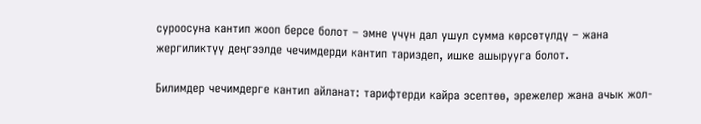суроосуна кантип жооп берсе болот – эмне үчүн дал ушул сумма көрсөтүлдү – жана жергиликтүү деңгээлде чечимдерди кантип тариздеп, ишке ашырууга болот.

Билимдер чечимдерге кантип айланат: тарифтерди кайра эсептөө, эрежелер жана ачык жол-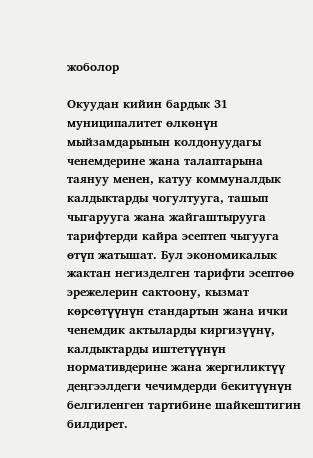жоболор

Окуудан кийин бардык 31 муниципалитет өлкөнүн мыйзамдарынын колдонуудагы ченемдерине жана талаптарына таянуу менен, катуу коммуналдык калдыктарды чогултууга, ташып чыгарууга жана жайгаштырууга тарифтерди кайра эсептеп чыгууга өтүп жатышат. Бул экономикалык жактан негизделген тарифти эсептөө эрежелерин сактоону, кызмат көрсөтүүнүн стандартын жана ички ченемдик актыларды киргизүүнү, калдыктарды иштетүүнүн нормативдерине жана жергиликтүү деңгээлдеги чечимдерди бекитүүнүн белгиленген тартибине шайкештигин билдирет.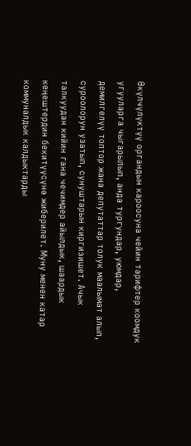Өкүлчүлүктүү органдын кароосуна чейин тарифтер коомдук угууларга чыгарылып, анда тургундар, уюмдар, демилгелүү топтор жана депутаттар толук маалымат алып, суроолорун узатып, сунуштарын киргизишет. Ачык талкуудан кийин гана чечимдер айылдык, шаардык кеңештердин бекитүүсүнө жиберилет. Муну менен катар коммуналдык калдыктарды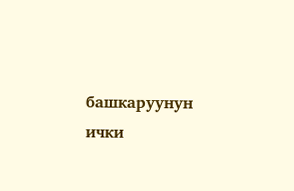башкаруунун ички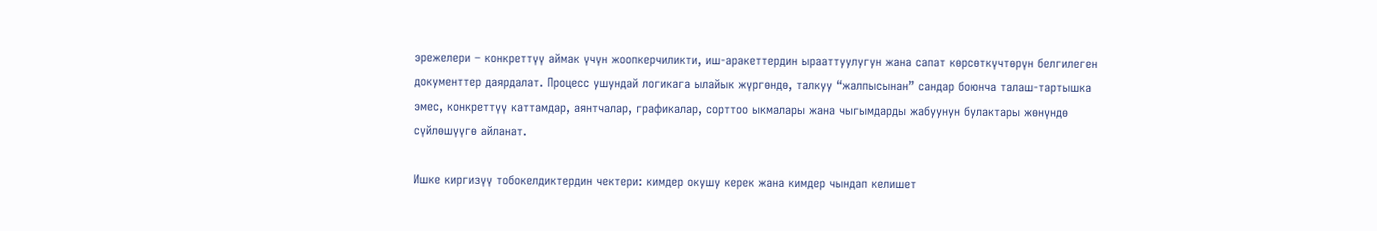эрежелери – конкреттүү аймак үчүн жоопкерчиликти, иш-аракеттердин ырааттуулугун жана сапат көрсөткүчтөрүн белгилеген документтер даярдалат. Процесс ушундай логикага ылайык жүргөндө, талкуу “жалпысынан” сандар боюнча талаш-тартышка эмес, конкреттүү каттамдар, аянтчалар, графикалар, сорттоо ыкмалары жана чыгымдарды жабуунун булактары жөнүндө сүйлөшүүгө айланат.

Ишке киргизүү тобокелдиктердин чектери: кимдер окушу керек жана кимдер чындап келишет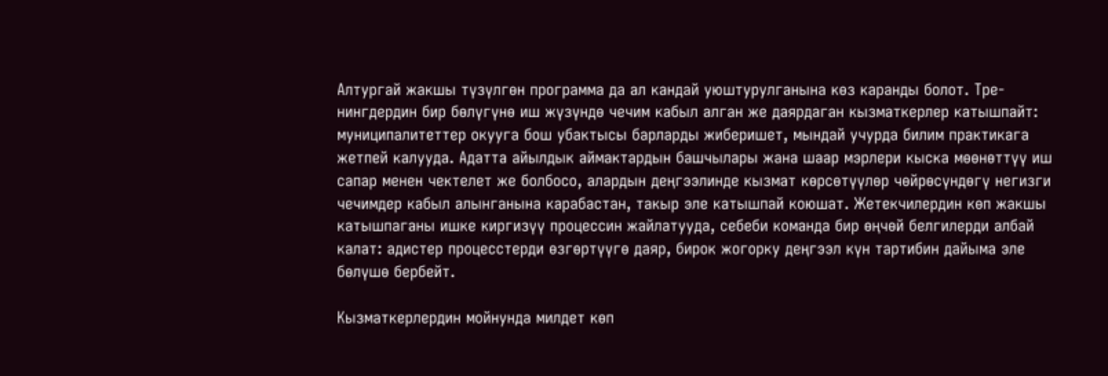Алтургай жакшы түзүлгөн программа да ал кандай уюштурулганына көз каранды болот. Тре-нингдердин бир бөлүгүнө иш жүзүндө чечим кабыл алган же даярдаган кызматкерлер катышпайт: муниципалитеттер окууга бош убактысы барларды жиберишет, мындай учурда билим практикага жетпей калууда. Адатта айылдык аймактардын башчылары жана шаар мэрлери кыска мөөнөттүү иш сапар менен чектелет же болбосо, алардын деңгээлинде кызмат көрсөтүүлөр чөйрөсүндөгү негизги чечимдер кабыл алынганына карабастан, такыр эле катышпай коюшат. Жетекчилердин көп жакшы катышпаганы ишке киргизүү процессин жайлатууда, себеби команда бир өңчөй белгилерди албай калат: адистер процесстерди өзгөртүүгө даяр, бирок жогорку деңгээл күн тартибин дайыма эле бөлүшө бербейт.

Кызматкерлердин мойнунда милдет көп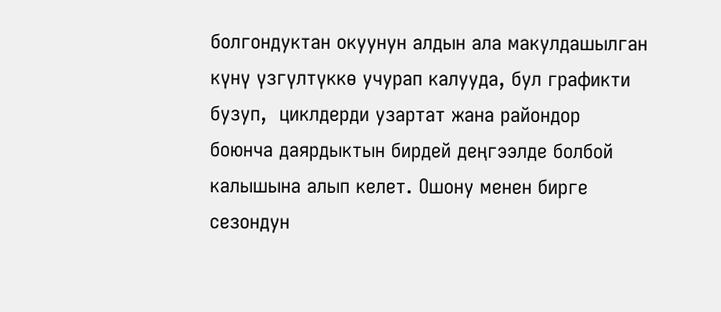болгондуктан окуунун алдын ала макулдашылган күнү үзгүлтүккө учурап калууда, бул графикти бузуп,  циклдерди узартат жана райондор боюнча даярдыктын бирдей деңгээлде болбой калышына алып келет. Ошону менен бирге сезондун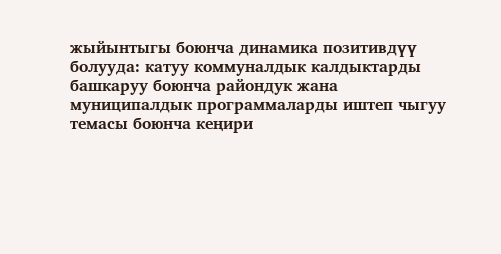жыйынтыгы боюнча динамика позитивдүү болууда: катуу коммуналдык калдыктарды башкаруу боюнча райондук жана муниципалдык программаларды иштеп чыгуу темасы боюнча кеңири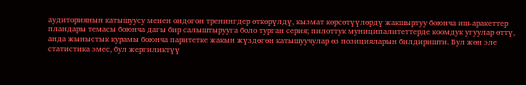аудиториянын катышуусу менен ондогон тренингдер өткөрүлдү, кызмат көрсөтүүлөрдү жакшыртуу боюнча иш-аракеттер пландары темасы боюнча дагы бир салыштырууга боло турган серия; пилоттук муниципалитеттерде коомдук угуулар өттү, анда жыныстык курамы боюнча паритетке жакын жүздөгөн катышуучулар өз позицияларын билдиришти. Бул жөн эле статистика эмес, бул жергиликтүү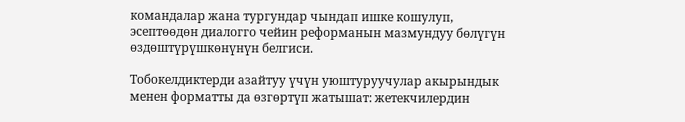командалар жана тургундар чындап ишке кошулуп, эсептөөдөн диалогго чейин реформанын мазмундуу бөлүгүн өздөштүрүшкөнүнүн белгиси.

Тобокелдиктерди азайтуу үчүн уюштуруучулар акырындык менен форматты да өзгөртүп жатышат: жетекчилердин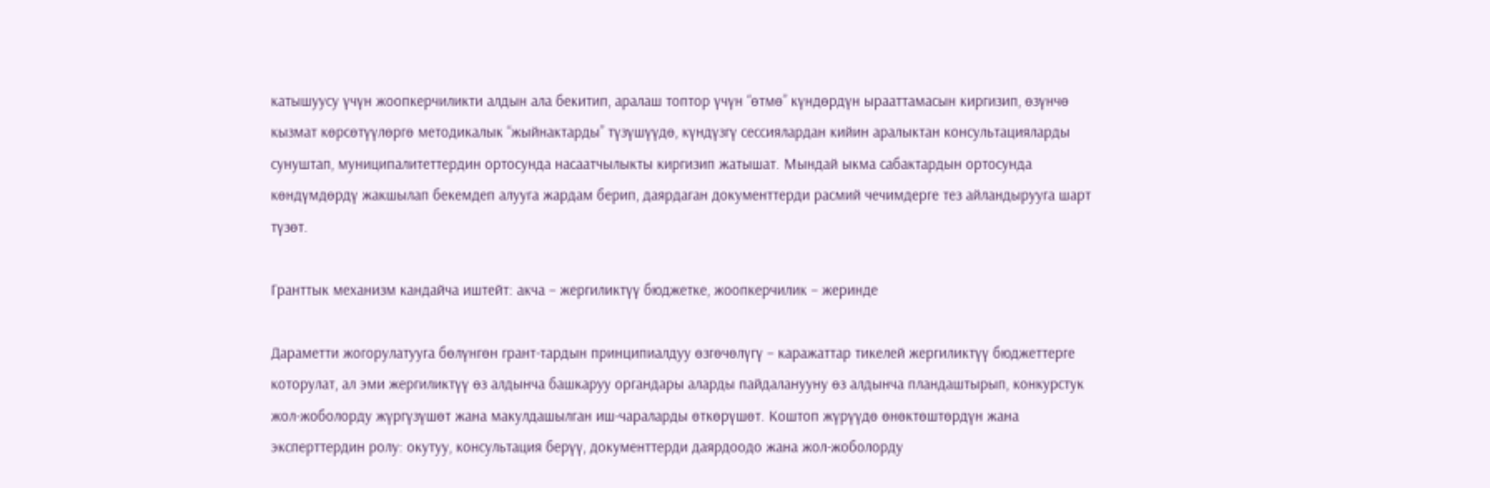катышуусу үчүн жоопкерчиликти алдын ала бекитип, аралаш топтор үчүн “өтмө” күндөрдүн ырааттамасын киргизип, өзүнчө кызмат көрсөтүүлөргө методикалык “жыйнактарды” түзүшүүдө, күндүзгү сессиялардан кийин аралыктан консультацияларды сунуштап, муниципалитеттердин ортосунда насаатчылыкты киргизип жатышат. Мындай ыкма сабактардын ортосунда көндүмдөрдү жакшылап бекемдеп алууга жардам берип, даярдаган документтерди расмий чечимдерге тез айландырууга шарт түзөт.

Гранттык механизм кандайча иштейт: акча – жергиликтүү бюджетке, жоопкерчилик – жеринде

Дараметти жогорулатууга бөлүнгөн грант-тардын принципиалдуу өзгөчөлүгү – каражаттар тикелей жергиликтүү бюджеттерге которулат, ал эми жергиликтүү өз алдынча башкаруу органдары аларды пайдаланууну өз алдынча пландаштырып, конкурстук жол-жоболорду жүргүзүшөт жана макулдашылган иш-чараларды өткөрүшөт. Коштоп жүрүүдө өнөктөштөрдүн жана эксперттердин ролу: окутуу, консультация берүү, документтерди даярдоодо жана жол-жоболорду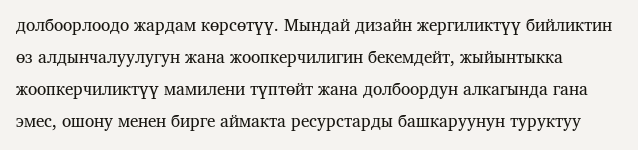долбоорлоодо жардам көрсөтүү. Мындай дизайн жергиликтүү бийликтин өз алдынчалуулугун жана жоопкерчилигин бекемдейт, жыйынтыкка жоопкерчиликтүү мамилени түптөйт жана долбоордун алкагында гана эмес, ошону менен бирге аймакта ресурстарды башкаруунун туруктуу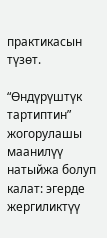практикасын түзөт.

“Өндүрүштүк тартиптин” жогорулашы маанилүү натыйжа болуп калат: эгерде жергиликтүү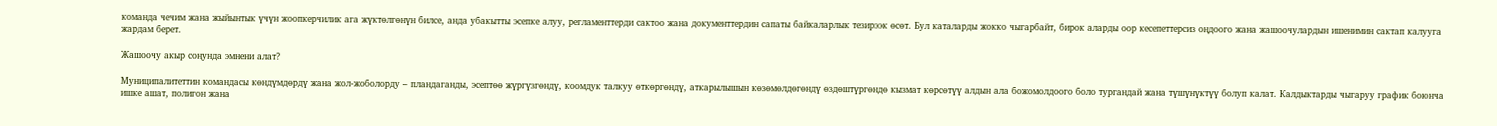команда чечим жана жыйынтык үчүн жоопкерчилик ага жүктөлгөнүн билсе, анда убакытты эсепке алуу, регламенттерди сактоо жана документтердин сапаты байкаларлык тезирээк өсөт. Бул каталарды жокко чыгарбайт, бирок аларды оор кесепеттерсиз оңдоого жана жашоочулардын ишенимин сактап калууга жардам берет.

Жашоочу акыр соңунда эмнени алат?

Муниципалитеттин командасы көндүмдөрдү жана жол-жоболорду – пландаганды, эсептөө жүргүзгөндү, коомдук талкуу өткөргөндү, аткарылышын көзөмөлдөгөндү өздөштүргөндө кызмат көрсөтүү алдын ала божомолдоого боло тургандай жана түшүнүктүү болуп калат. Калдыктарды чыгаруу график боюнча ишке ашат, полигон жана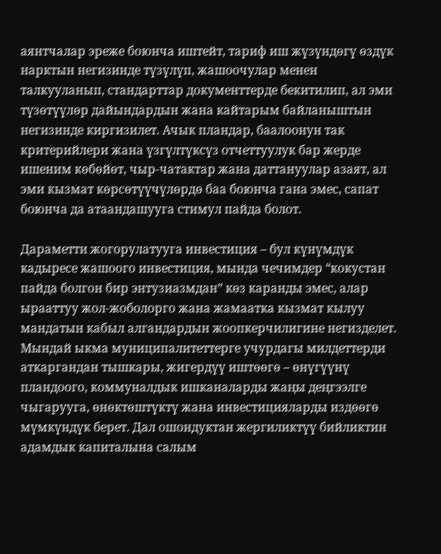аянтчалар эреже боюнча иштейт, тариф иш жүзүндөгү өздүк нарктын негизинде түзүлүп, жашоочулар менен талкууланып, стандарттар документтерде бекитилип, ал эми түзөтүүлөр дайындардын жана кайтарым байланыштын негизинде киргизилет. Ачык пландар, баалоонун так критерийлери жана үзгүлтүксүз отчеттуулук бар жерде ишеним көбөйөт, чыр-чатактар жана даттануулар азаят, ал эми кызмат көрсөтүүчүлөрдө баа боюнча гана эмес, сапат боюнча да атаандашууга стимул пайда болот.

Дараметти жогорулатууга инвестиция – бул күнүмдүк кадыресе жашоого инвестиция, мында чечимдер “кокустан пайда болгон бир энтузиазмдан” көз каранды эмес, алар ырааттуу жол-жоболорго жана жамаатка кызмат кылуу мандатын кабыл алгандардын жоопкерчилигине негизделет. Мындай ыкма муниципалитеттерге учурдагы милдеттерди аткаргандан тышкары, жигердүү иштөөгө – өнүгүүнү пландоого, коммуналдык ишканаларды жаңы деңгээлге чыгарууга, өнөктөштүктү жана инвестицияларды издөөгө мүмкүндүк берет. Дал ошондуктан жергиликтүү бийликтин адамдык капиталына салым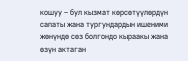кошуу – бул кызмат көрсөтүүлөрдүн сапаты жана тургундардын ишеними жөнүндө сөз болгондо кыраакы жана өзүн актаган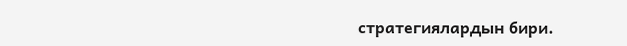стратегиялардын бири.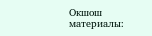Окшош материалы: